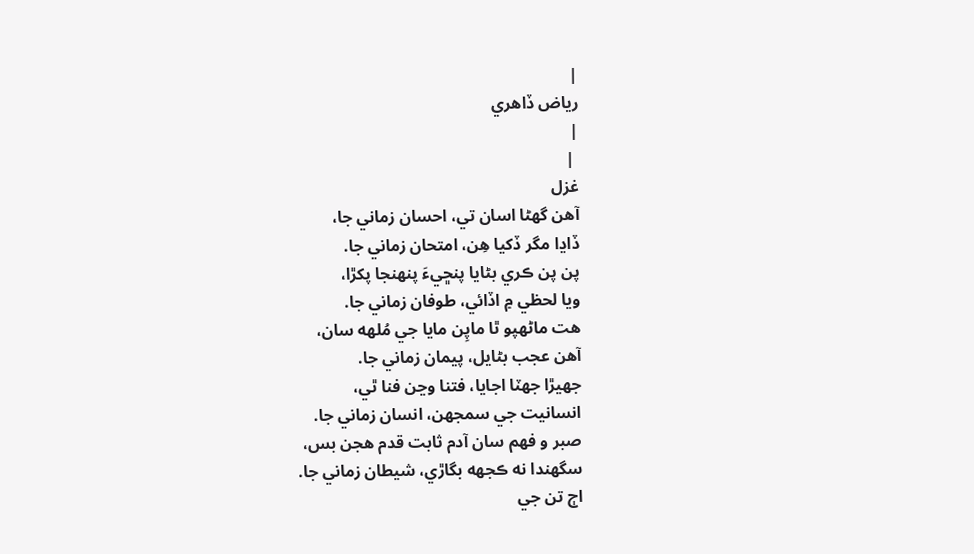|
رياض ڏاهري
|
 |
غزل
آهن گهڻا اسان تي، احسان زماني جا،
ڏاڍا مگر ڏکيا هِن، امتحان زماني جا.
پن پن ڪري بڻايا پنڇيءَ پنهنجا پکڙا،
ويا لحظي ۾ اڏائي، طوفان زماني جا.
هت ماڻهپو ٿا ماپِن مايا جي مُلهه سان،
آھن عجب بڻايل، پيمان زماني جا.
جهيڙا جهٽا اجايا، فتنا وڃن فنا ٿي،
انسانيت جي سمجهن، انسان زماني جا.
صبر و فهم سان آدم ثابت قدم هجن بس،
سگهندا نه ڪجهه بگاڙي، شيطان زماني جا.
اڄ تن جي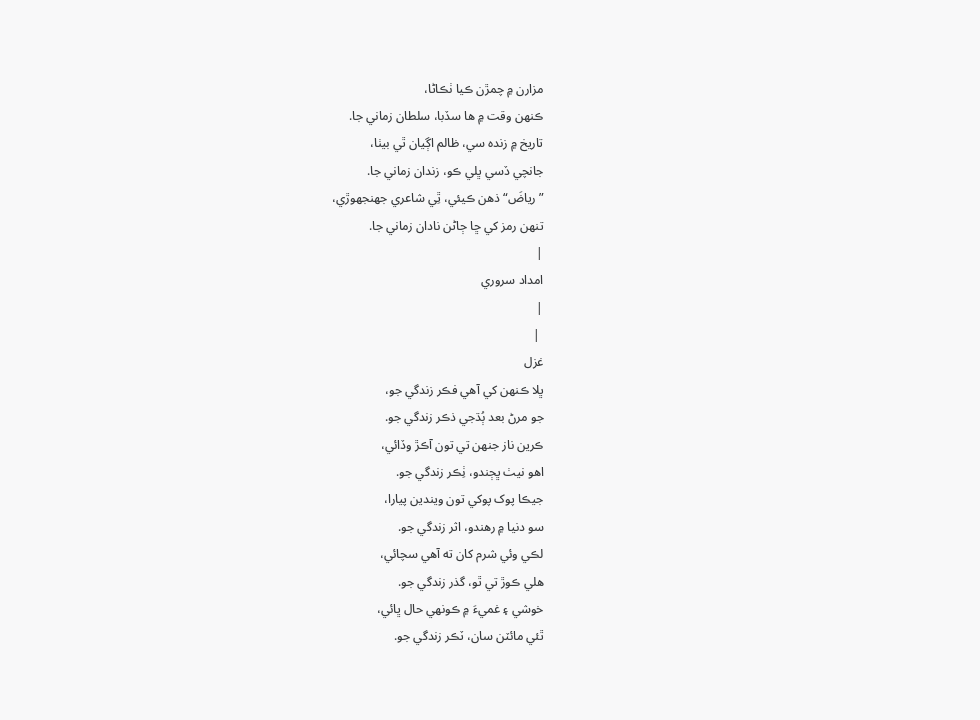مزارن ۾ چمڙن ڪيا ٺڪاڻا،
ڪنهن وقت ۾ ها سڏبا، سلطان زماني جا.
تاريخ ۾ زنده سي، ظالم اڳيان ٿي بيٺا،
جانچي ڏسي ڀلي ڪو، زندان زماني جا.
”رياضَ“ ذھن ڪيئي، ٿِي شاعري جهنجهوڙي،
تنهن رمز کي ڇا ڄاڻن نادان زماني جا.
|
امداد سروري
|
 |
غزل
ڀلا ڪنهن کي آهي فڪر زندگي جو،
جو مرڻ بعد ٻُڌجي ذڪر زندگي جو.
ڪرين ناز جنهن تي تون آڪڙ وڏائي،
اهو نيٺ ڀڄندو، ٺِڪر زندگي جو.
جيڪا پوک پوکي تون ويندين پيارا،
سو دنيا ۾ رهندو، اثر زندگي جو.
لڪي وئي شرم کان ته آهي سچائي،
هلي ڪوڙ تي ٿو، گذر زندگي جو.
خوشي ۽ غميءَ ۾ ڪونهي حال ڀائي،
ٿئي مائٽن سان، ٽڪر زندگي جو.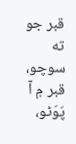قبر جو ته سوچو، قبر ۾ آ پَوَڻو،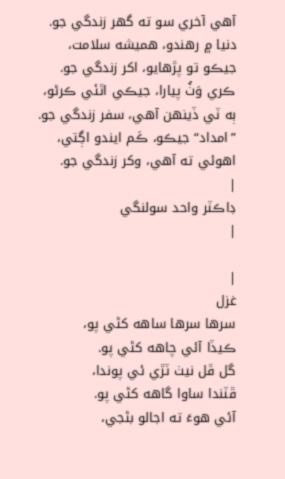آهي آخري سو ته گهر زندگي جو.
دنيا ۾ رهندو، هميشه سلامت،
جيڪو تو پڙهايو، اکر زندگي جو.
ڪري وَٺُ پيارا، جيڪي اٿئي ڪرڻو،
ٻه ٽي ڏينهن آهي، سفر زندگي جو.
”امداد“ جيڪو، ڪَم ايندو اڳتي،
اهوئي ته آهي، وکر زندگي جو.
|
ڊاڪٽر واحد سولنگي
|

|
غزل
سرها سرها ساھه کڻي پو،
ڪيڏا آئي چاھه کڻي پو.
گل ڦل نيٺ ٽڙي ئي پوندا،
ڦٽندا ساوا گاھه کڻي پو.
آئي هوءَ ته اجالو بڻجي،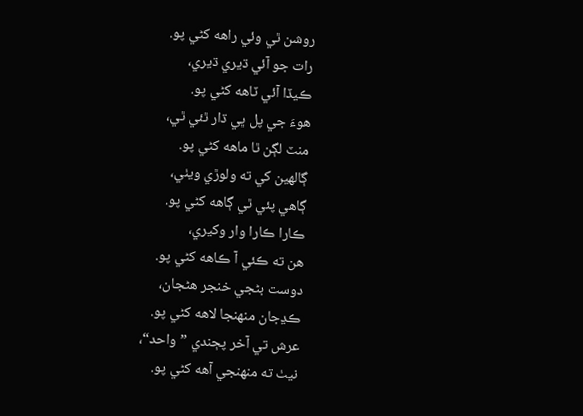روشن ٿي وئي راھه کڻي پو.
رات جو آئي ڌيري ڌيري،
ڪيڏا آئي ٽاھه کڻي پو.
هوءَ جي پل ڀي ڌار ٿئي ٿي،
منٽ لڳن ٿا ماھه کڻي پو.
ڳالهين کي ته ولوڙي ويٺي،
ڳاهي پئي ٿي ڳاھه کڻي پو.
ڪارا ڪارا وار وکيري،
هن ته ڪئي آ ڪاھه کڻي پو.
دوست بڻجي خنجر هڻجان،
ڪڍجان منهنجا لاھه کڻي پو.
عرش تي آخر پڄندي ”واحد“،
نيٺ ته منهنجي آھه کڻي پو.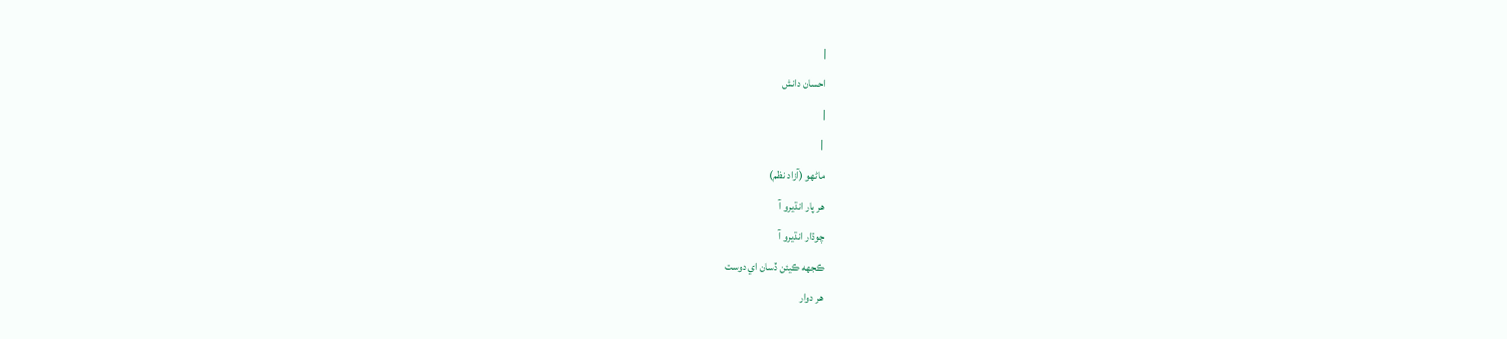|
احسان دانش
|
 |
ماڻهو (آزاد نظم)
هر پار انڌيرو آ
چوڌار انڌيرو آ
ڪجهه ڪيئن ڏسان اي دوست
هر دوار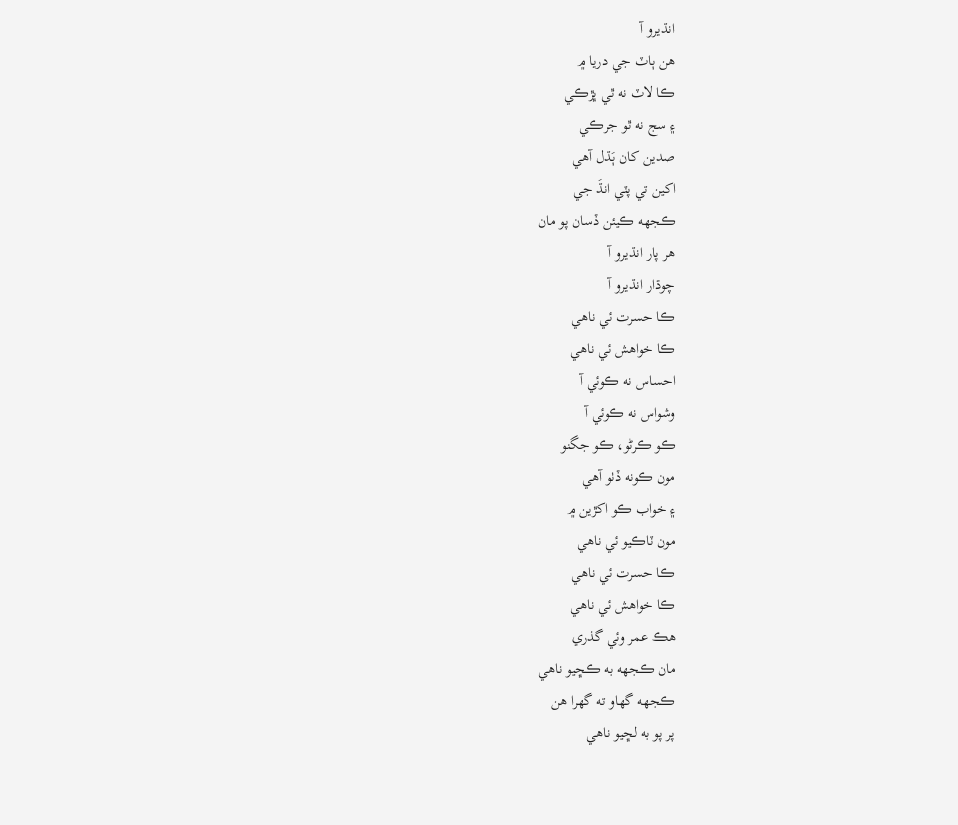انڌيرو آ
هن ٻاٽ جي دريا ۾
ڪا لاٽ نه ٿي ڀڙڪي
۽ سج نه ٿو جرڪي
صدين کان ٻَڌل آهي
اکين تي پٽي انڌَ جي
ڪجهه ڪيئن ڏسان پو مان
هر پار انڌيرو آ
چوڌار انڌيرو آ
ڪا حسرت ئي ناهي
ڪا خواهش ئي ناهي
احساس نه ڪوئي آ
وشواس نه ڪوئي آ
ڪو ڪرڻو، ڪو جگنو
مون ڪونه ڏٺو آهي
۽ خواب ڪو اکڙين ۾
مون ٽاڪيو ئي ناهي
ڪا حسرت ئي ناهي
ڪا خواهش ئي ناهي
هڪ عمر وئي گذري
مان ڪجهه به ڪڇيو ناهي
ڪجهه گھاو ته گهرا هن
پر پو به لڇيو ناهي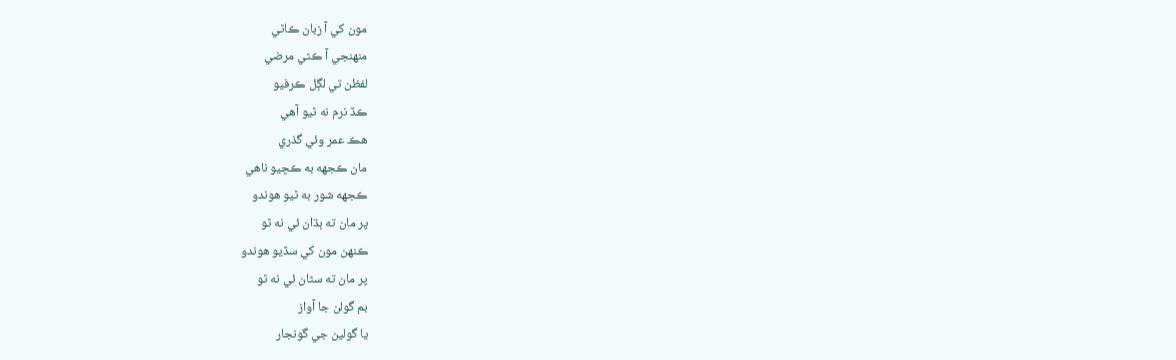مون کي آ زبان ڪاٿي
منهنجي آ ڪٿي مرضي
لفظن تي لڳل ڪرفيو
ڪڏ نرم نه ٿيو آهي
هڪ عمر وئي گذري
مان ڪجهه به ڪڇيو ناهي
ڪجهه شور به ٿيو هوندو
پر مان ته ٻڌان ئي نه ٿو
ڪنهن مون کي سڏيو هوندو
پر مان ته سڻان ئي نه ٿو
بم گولن جا آواز
يا گولين جي گونجار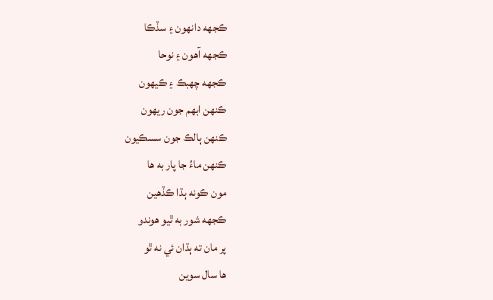ڪجهه دانهون ۽ سڏڪا
ڪجهه آهون ۽ نوحا
ڪجهه چهبڪ ۽ ڪيهون
ڪنهن ابهم جون ريهون
ڪنهن ٻالڪ جون سسڪيون
ڪنهن ماءُ جا پار به ها
مون ڪونه ٻڌا ڪڏهين
ڪجهه شور به ٿيو هوندو
پر مان ته ٻڌان ئي نه ٿو
ها سال سوين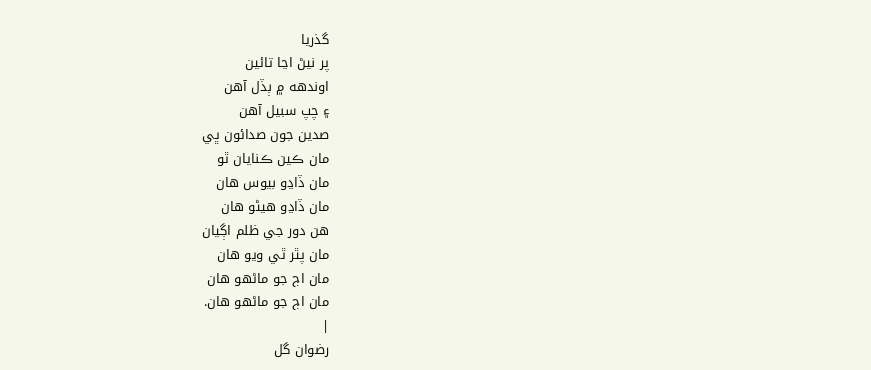گذريا
پر نيڻ اڃا تائين
اوندهه ۾ ٻڏل آهن
۽ چپ سبيل آهن
صدين جون صدائون ڀي
مان ڪين ڪنايان ٿو
مان ڏاڍو بيوس هان
مان ڏاڍو هيڻو هان
هن دور جي ظلم اڳيان
مان پٿر ٿي ويو هان
مان اڄ جو ماڻهو هان
مان اڄ جو ماڻهو هان.
|
رضوان گل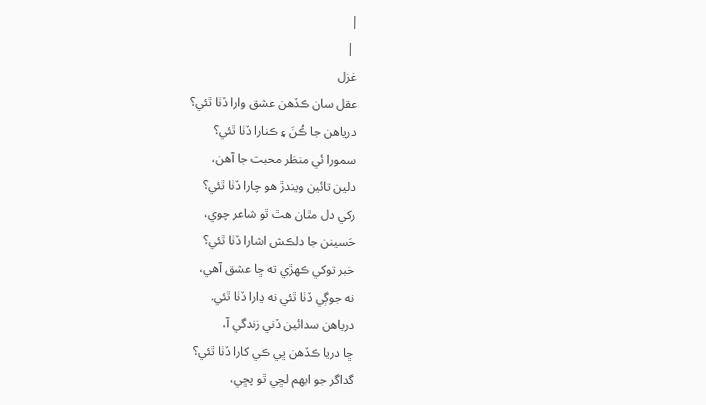|
 |
غزل
عقل سان ڪڏهن عشق وارا ڏٺا ٿئي؟
درياهن جا ڪُنَ ۽ ڪنارا ڏٺا ٿئي؟
سمورا ئي منظر محبت جا آهن،
دلين تائين ويندڙ هو چارا ڏٺا ٿئي؟
رکي دل مٿان هٿ ٿو شاعر چوي،
حَسينن جا دلڪش اشارا ڏٺا ٿئي؟
خبر توکي ڪهڙي ته ڇا عشق آهي،
نه جوڳي ڏٺا ٿئي نه ڍارا ڏٺا ٿئي.
درياهن سدائين ڏني زندگي آ،
ڇا دريا ڪڏهن ڀي ڪي کارا ڏٺا ٿئي؟
گداگر جو ابهم لڇي ٿو پڇي،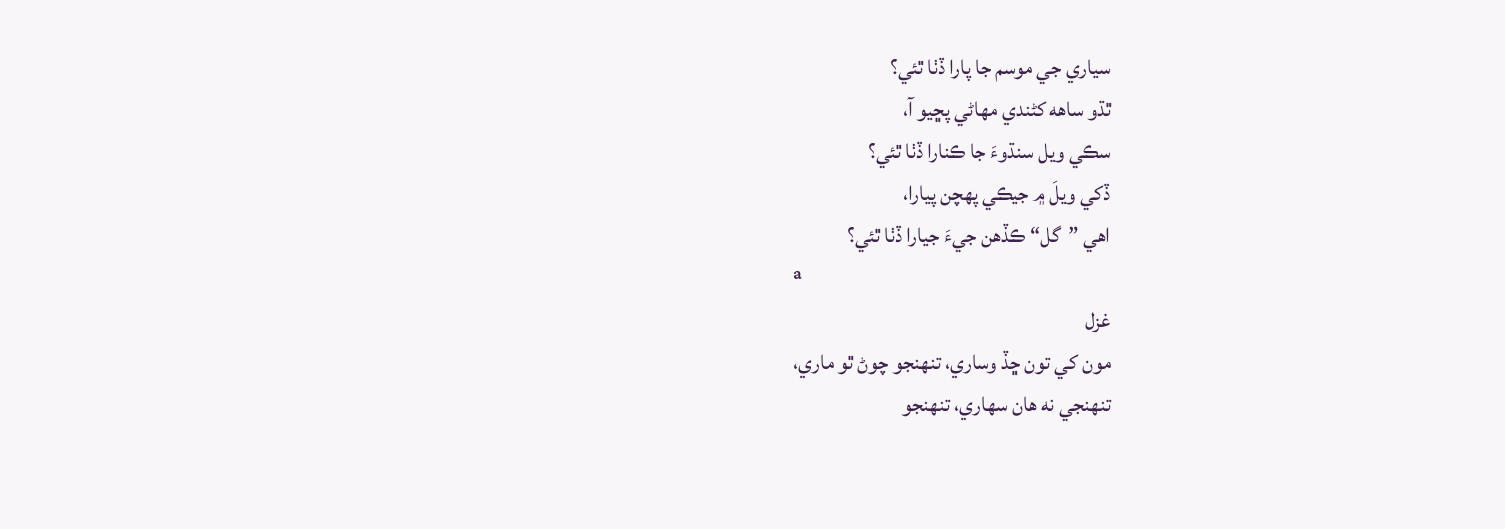سياري جي موسم جا پارا ڏٺا ٿئي؟
ٿڌو ساھه کڻندي مهاڻي پڇيو آ،
سڪي ويل سنڌوءَ جا ڪنارا ڏٺا ٿئي؟
ڏکي ويلَ ۾ جيڪي پهچن پيارا،
اهي ”گل“ ڪڏهن جيءَ جيارا ڏٺا ٿئي؟
ª
غزل
مون کي تون ڇڏ وساري، تنهنجو چوڻ ٿو ماري،
تنهنجي نه هان سهاري، تنهنجو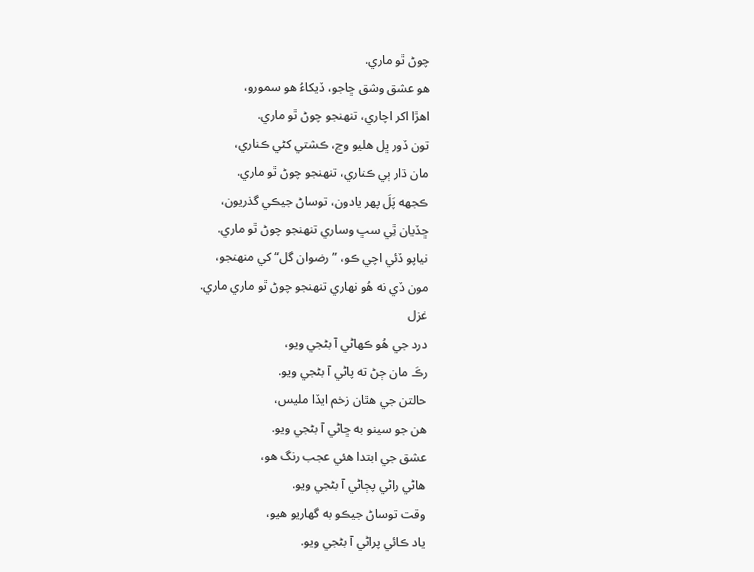چوڻ ٿو ماري.
هو عشق وشق ڇاجو، ڏيکاءُ هو سمورو،
اهڙا اکر اچاري، تنهنجو چوڻ ٿو ماري.
تون ڏور ڀل هليو وڃ، ڪشتي کڻي ڪناري،
مان ڌار ٻي ڪناري، تنهنجو چوڻ ٿو ماري.
ڪجھه پَلَ پهر يادون، توساڻ جيڪي گذريون،
ڇڏيان ٿِي سڀ وساري تنهنجو چوڻ ٿو ماري.
نياپو ڏئي اچي ڪو، ”رضوان گل“ کي منهنجو،
مون ڏي نه هُو نهاري تنهنجو چوڻ ٿو ماري ماري.
غزل
درد جي هُو ڪهاڻي آ بڻجي ويو،
رڪَ مان ڄڻ ته پاڻي آ بڻجي ويو.
حالتن جي هٿان زخم ايڏا مليس،
هن جو سينو به ڇاڻي آ بڻجي ويو.
عشق جي ابتدا هئي عجب رنگ هو،
هاڻي راڻي پڄاڻي آ بڻجي ويو.
وقت توساڻ جيڪو به گھاريو هيو،
ياد ڪائي پراڻي آ بڻجي ويو.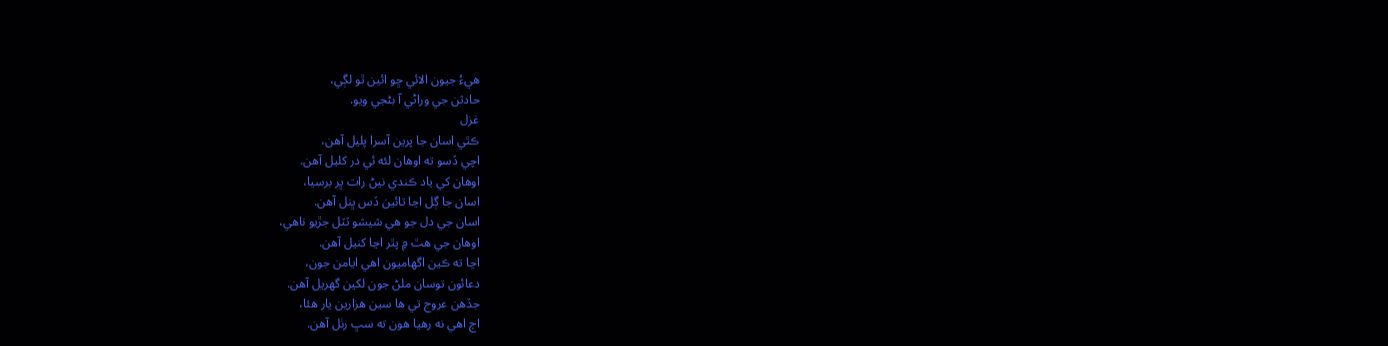هيءُ جيون الائي ڇو ائين ٿو لڳي،
حادثن جي وراڻي آ بڻجي ويو.
غزل
ڪٿي اسان جا پرين آسرا پليل آهن،
اچي ڏسو ته اوهان لئه ئي در کليل آهن.
اوهان کي ياد ڪندي نيڻ رات ڀر برسيا،
اسان جا ڳل اڃا تائين ڏس ڀنل آهن.
اسان جي دل جو هي شيشو ٽٽل جڙيو ناهي،
اوهان جي هٿ ۾ پٿر اڃا کنيل آهن.
اڃا ته ڪين اگھاميون اهي ايامن جون،
دعائون توسان ملڻ جون لکين گھريل آهن.
جڏهن عروج تي ها سين هزارين يار هئا،
اڄ اهي نه رهيا هون ته سڀ رٺل آهن.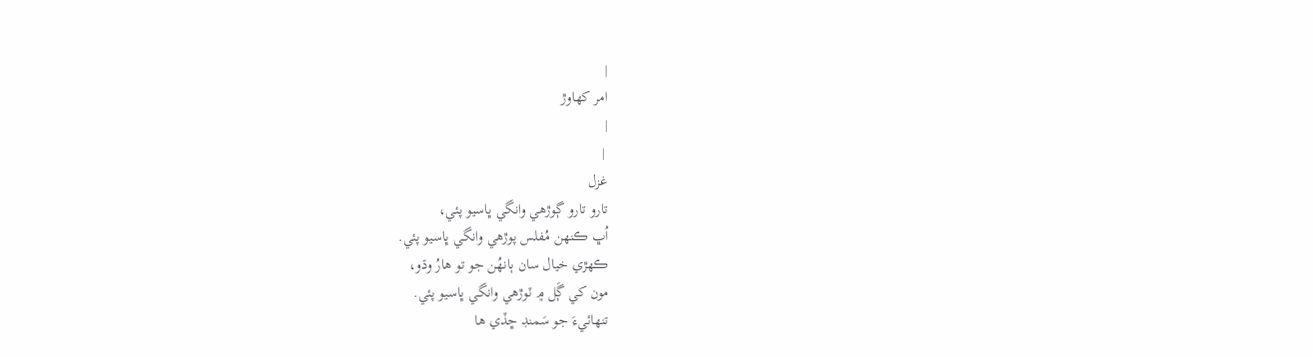|
امر کهاوڙ
|
 |
غزل
تارو تارو ڳوڙھي وانگي ڀاسيو پئي،
اُڀ ڪنهن مُفلس پوڙھي وانگي ڀاسيو پئي.
ڪهڙي خيال سان ٻانهُن جو تو ھارُ وڌو،
مون کي ڳَل ۾ ٽوڙھي وانگي ڀاسيو پئي.
تنهائيءَ جو سَمنڊ ڇڏي ھا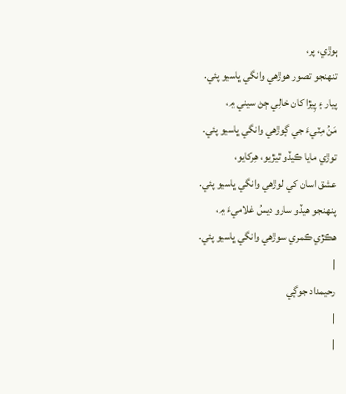ٻوڙي، پر،
تنهنجو تصور ھوڙھي وانگي ڀاسيو پئي.
پيار ۽ پِيڙا کان خالِي ڄڻ سيني ۾،
مَنُ مِٽيءَ جي ڳوڙھي وانگي ڀاسيو پئي.
توڙي مايا ڪيڏو ٿيڙيو، ھِرکايو،
عشق اسان کي لوڙھي وانگي ڀاسيو پئي.
پنهنجو ھيڏو سارو ديسُ غلاميءَ ۾،
ھڪڙي ڪمري سوڙھي وانگي ڀاسيو پئي.
|
رحيمداد جوڳي
|
|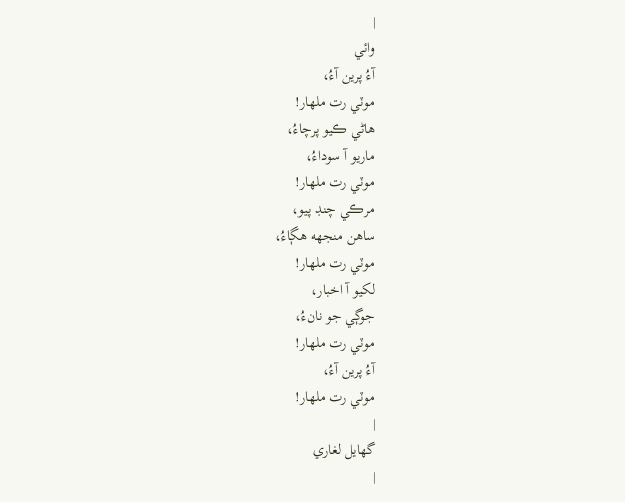|
وائي
آءُ پرين آءُ،
موٽي رت ملهار!
هاڻي ڪيو پرچاءُ،
ماريو آ سوداءُ،
موٽي رت ملهار!
مرڪي چنڊ پيو،
ساهن منجھه هڳاءُ،
موٽي رت ملهار!
لکيو آ اخبار،
جوڳي جو نانءُ،
موٽي رت ملهار!
آءُ پرين آءُ،
موٽي رت ملهار!
|
گهايل لغاري
|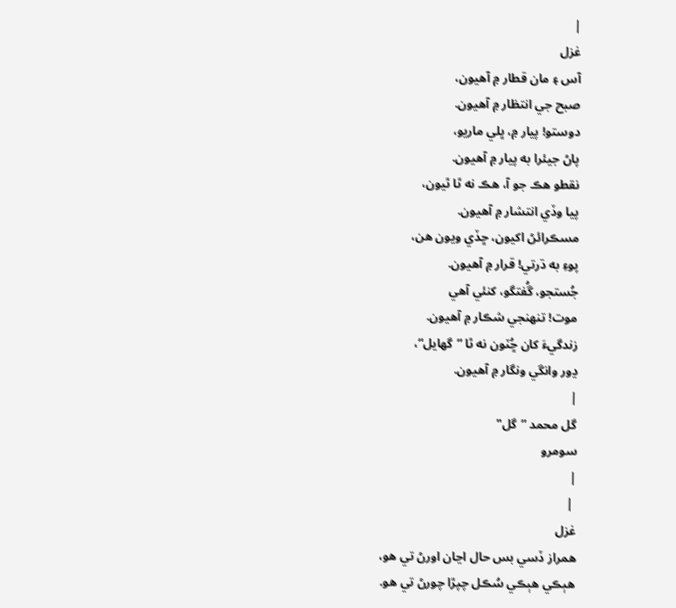|
غزل
آس ۽ مان قطار ۾ آھيون،
صبح جي انتظار ۾ آھيون.
دوستو! پيار ۾، ڀلي ماريو،
پاڻ جيئرا به پيار ۾ آھيون.
نقطو ھڪ جو آ، ھڪ نه ٿا ٿيون،
پيا وڏي انتشار ۾ آھيون.
مسڪرائڻ اکيون، ڇڏي ويون ھن،
پوءِ به ڌرتي! قرار ۾ آھيون.
جُستجو، گُفتگو، کنئي آهي
موت! تنهنجي شڪار ۾ آھيون.
زندگيءَ کان ڇُٽون نه ٿا ”گھايل“،
ڍور وانگي ونگار ۾ آھيون.
|
گل محمد ”گل"
سومرو
|
 |
غزل
همراز ڏسي بس حال اڃان اورڻ تي هو،
هٻڪي هٻڪي سُڪل چپڙا چورڻ تي هو.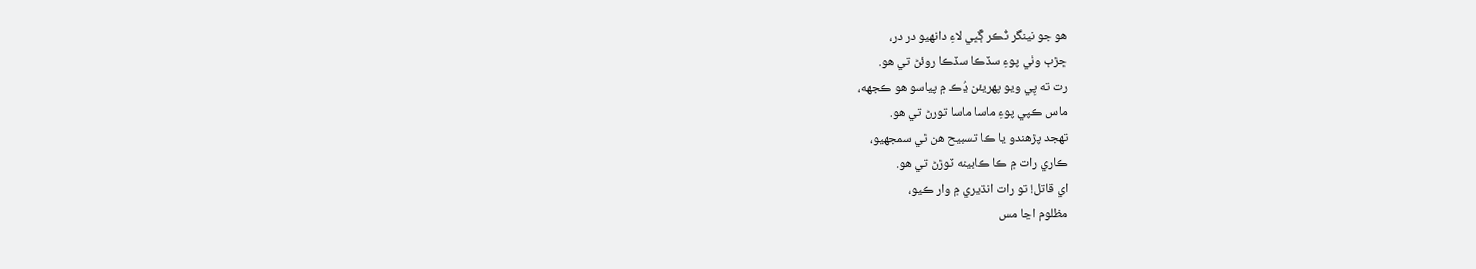هو جو نينگر ٽُڪر ڳَڀي لاءِ دانهيو در در،
ڇڙٻ وٺي پوءِ سڏڪا سڏڪا روئڻ تي هو.
رت ته پِي ويو پهريئن ڍُڪ ۾ پياسو هو ڪجهه،
ماس ڪپي پوءِ ماسا ماسا تورڻ تي هو.
تهجد پڙهندو يا ڪا تسبيح هن ٿي سمجهيو،
ڪاري رات ۾ ڪا ڪابينه ٽوڙڻ تي هو.
اي قاتل! تو رات انڌيري ۾ وار ڪيو،
مظلوم اڃا مس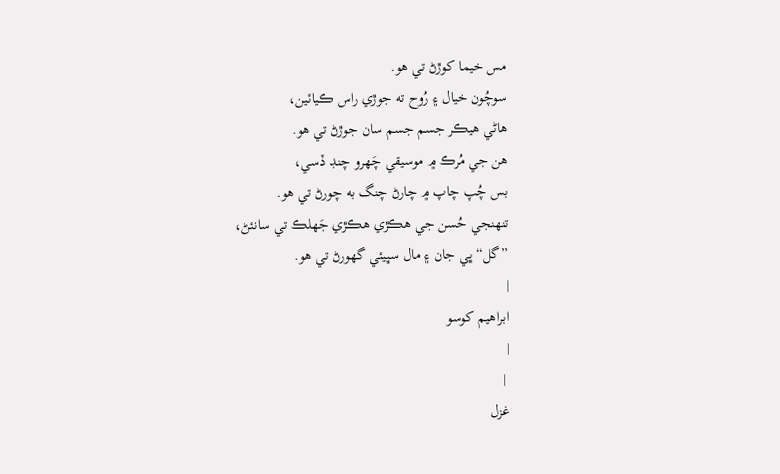مس خيما کوڙڻ تي هو.
سوچُون خيال ۽ رُوح ته جوڙي راس ڪيائين،
هاڻي هيڪر جسم جسم سان جوڙڻ تي هو.
هن جي مُرڪ ۾ موسيقي چَهرو چنڊ ڏسي،
بس چُپ چاپ ۾ چارڻ چنگ به چورڻ تي هو.
تنهنجي حُسن جي هڪڙي هڪڙي جَهلڪ تي سانئڻ،
”گل“ ڀي جان ۽ مال سڀيئي گهورڻ تي هو.
|
ابراهيم کوسو
|
 |
غزل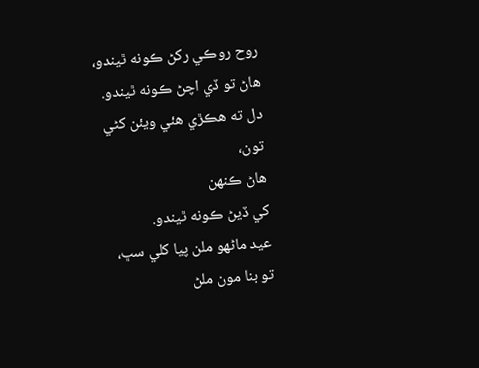روح روڪي رکڻ ڪونه ٿيندو،
هاڻ تو ڏي اچڻ ڪونه ٿيندو.
دل ته هڪڙي هئي ويئن کڻي تون،
هاڻ ڪنهن
کي ڏيڻ ڪونه ٿيندو.
عيد ماڻهو ملن پيا کلي سڀ،
تو بنا مون ملڻ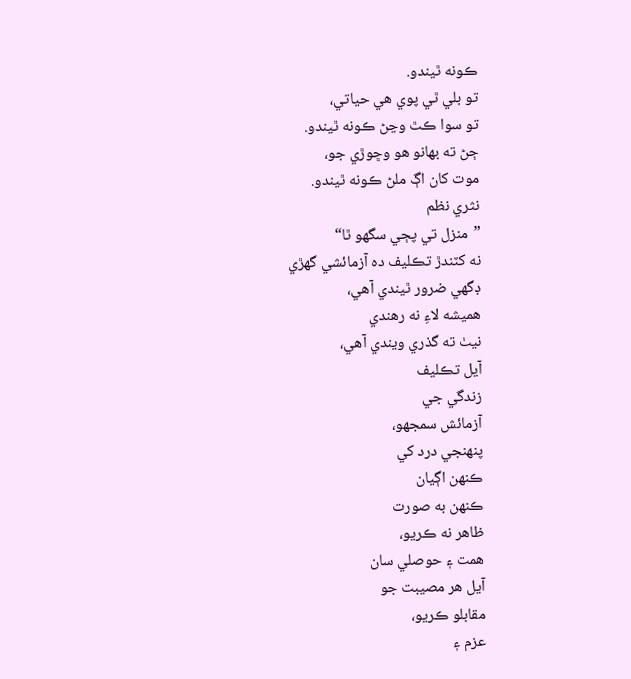ڪونه ٿيندو.
تو بلي ٿي پوي هي حياتي،
تو سوا ڪٿ وڃڻ ڪونه ٿيندو.
ڄڻ ته بهانو هو وڇوڙي جو،
موت کان اڳ ملڻ ڪونه ٿيندو.
نثري نظم
”منزل تي پڄي سگهو ٿا“
نه کٽندڙ تڪليف ده آزمائشي گهڙي
ڊگهي ضرور ٿيندي آهي،
هميشه لاءِ نه رهندي
نيٺ ته گذري ويندي آهي،
آيل تڪليف
زندگي جي
آزمائش سمجهو،
پنهنجي درد کي
ڪنهن اڳيان
ڪنهن به صورت
ظاهر نه ڪريو،
همت ۽ حوصلي سان
آيل هر مصيبت جو
مقابلو ڪريو،
عزم ۽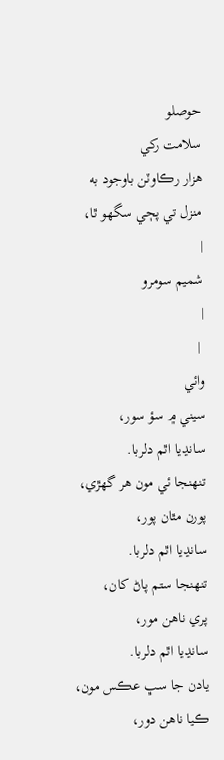حوصلو
سلامت رکي
هزار رڪاوٽن باوجود به
منزل تي پڄي سگهو ٿا،
|
شميم سومرو
|
 |
وائي
سيني ۾ سؤ سور،
سانڍيا اٿم دلربا.
تنهنجا ئي مون ھر گھڙي،
پورن مٿان پور،
سانڍيا اٿم دلربا.
تنهنجا ستم پاڻ کان،
پري ناھن مور،
سانڍيا اٿم دلربا.
يادن جا سڀ عڪس مون،
ڪيا ناھن دور،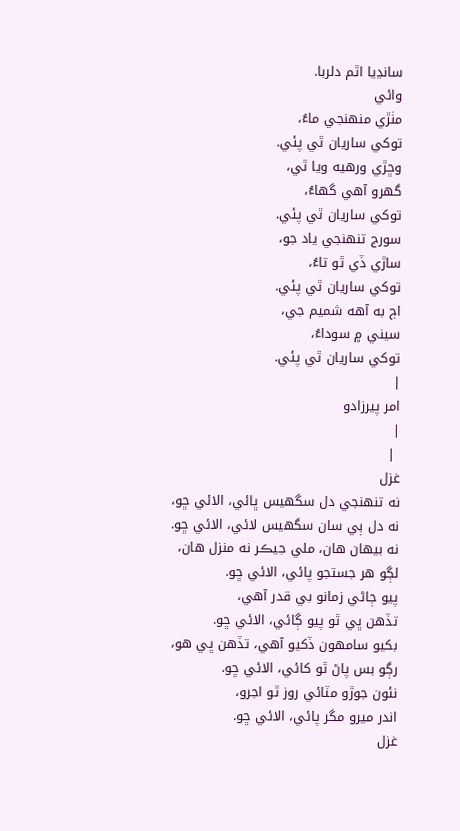سانڍيا اٿم دلربا.
وائي
مٺڙي منھنجي ماءُ،
توکي ساريان ٿي پئي.
وڇڙي ورھيه ويا ٿي،
گھرو آهي گھاءُ،
توکي ساريان ٿي پئي.
سورج تنھنجي ياد جو،
ساڙي ڏي ٿو تاءُ،
توکي ساريان ٿي پئي.
اڄ به آھه شميم جي،
سيني ۾ سوداءُ،
توکي ساريان ٿي پئي.
|
امر پيرزادو
|
 |
غزل
نه تنهنجي دل سگهيس ڀائي، الائي ڇو،
نه دل ٻي سان سگهيس لائي، الائي ڇو.
نه بيهان هان، ملي جيڪر نه منزل هان،
لڳو هر جستجو پائي، الائي ڇو.
پيو ڄاڻي زمانو بي قدر آھي،
تڏھن ڀي ٿو پيو ڳائي، الائي ڇو.
بکيو سامهون ڏکيو آھي، تڏھن ڀي هو،
رڳو بس پاڻ ٿو کائي، الائي ڇو.
نئون جوڙو مٽائي روز ٿو اجرو،
اندر ميرو مگر پائي، الائي ڇو.
غزل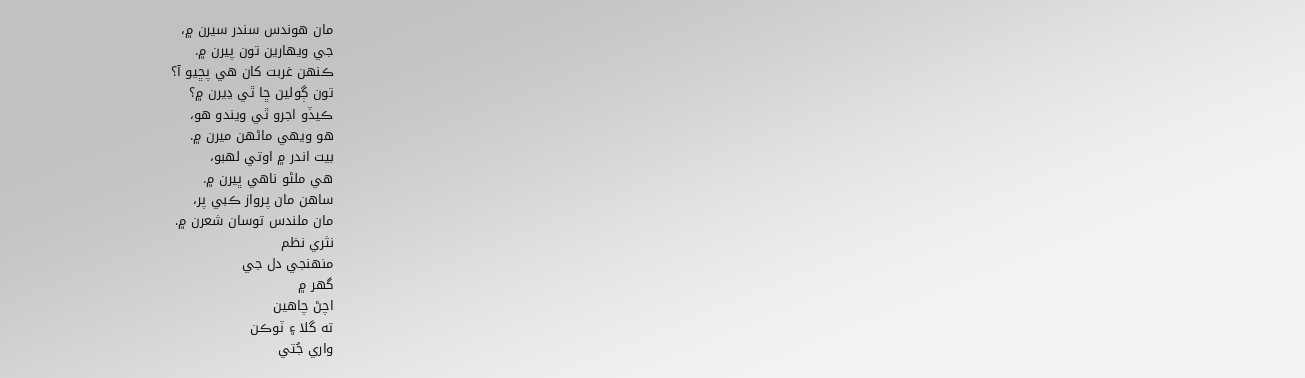مان هوندس سندر سيرن ۾،
جي ويهارين تون پيرن ۾.
ڪنهن غربت کان هي پڇيو آ؟
تون ڳولين ڇا ٿي ڍيرن ۾؟
ڪيڏو اجرو ٿي ويندو هو،
هو ويهي ماڻهن ميرن ۾.
بيت اندر ۾ اوتي لهبو،
هي ملڻو ناهي ڀيرن ۾.
ساهن مان پرواز ڪبي پر،
مان ملندس توسان شعرن ۾.
نثري نظم
منهنجي دل جي
گهر ۾
اچڻ چاهين
ته گلا ۽ ٽوڪن
واري جُتي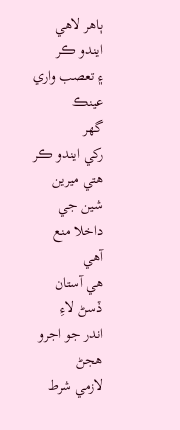ٻاهر لاهي
ايندو ڪر
۽ تعصب واري
عينڪ
گهر
رکي ايندو ڪر
هتي ميرين شين جي
داخلا منع آھي
هي آستان ڏسڻ لاءِ
اندر جو اجرو هجڻ
لازمي شرط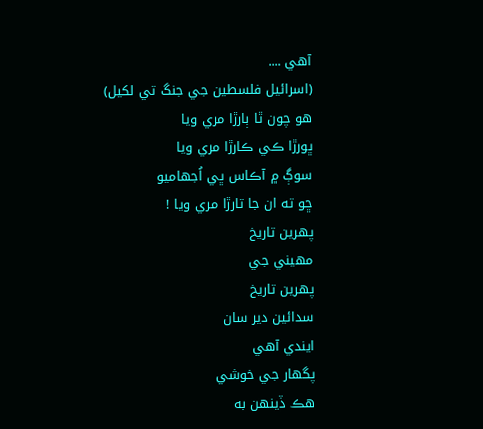آھي ....
(اسرائيل فلسطين جي جنگ تي لکيل)
هو چون ٿا ٻارڙا مري ويا
ڀورڙا ڪي ڪارڙا مري ويا
سوڳ ۾ آڪاس ڀي اُجهاميو
ڇو ته ان جا تارڙا مري ويا !
پهرين تاريخ
مهيني جي
پهرين تاريخ
سدائين دير سان
ايندي آھي
پگهار جي خوشي
هڪ ڏينهن به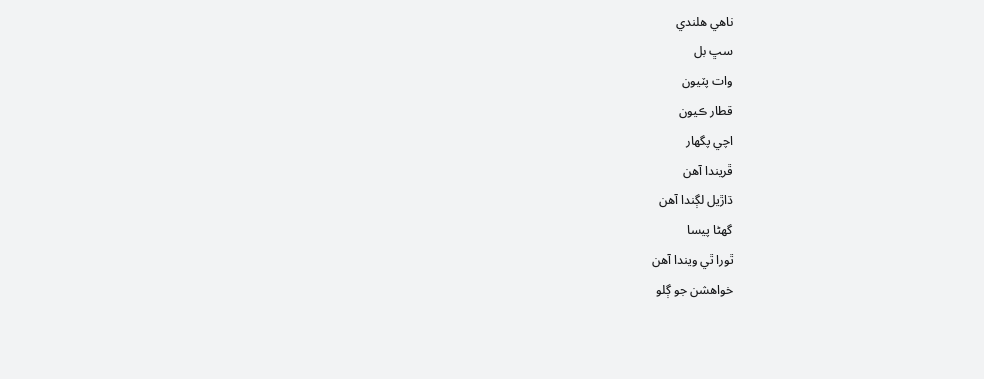ناهي هلندي
سڀ بل
وات پٽيون
قطار ڪيون
اچي پگهار
ڦريندا آھن
ڌاڙيل لڳندا آھن
گهڻا پيسا
ٿورا ٿي ويندا آھن
خواهشن جو ڳلو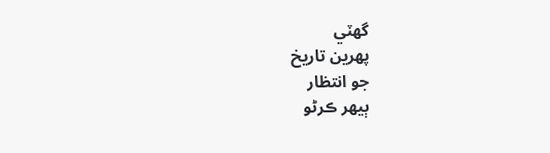گهٽي
پهرين تاريخ
جو انتظار
ٻيهر ڪرڻو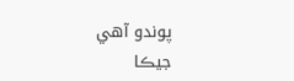پوندو آھي
جيڪا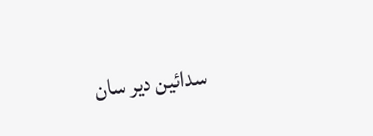سدائين دير سان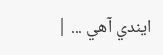ايندي آھي ... |